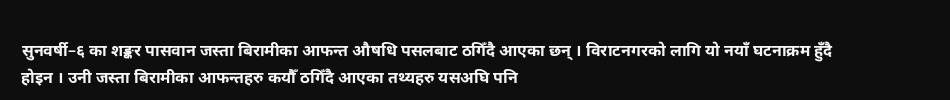सुनवर्षी–६ का शङ्कर पासवान जस्ता बिरामीका आफन्त औषधि पसलबाट ठगिँदै आएका छन् । विराटनगरको लागि यो नयाँ घटनाक्रम हुँदै होइन । उनी जस्ता बिरामीका आफन्तहरु कयौँ ठगिँदै आएका तथ्यहरु यसअघि पनि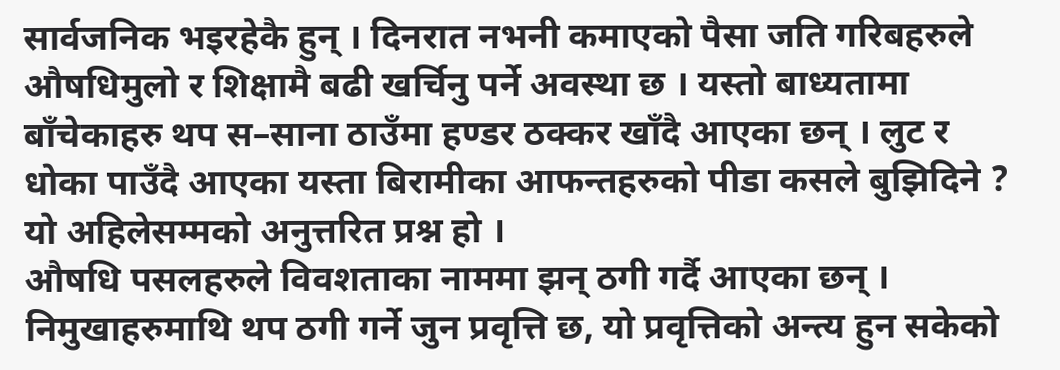सार्वजनिक भइरहेकै हुन् । दिनरात नभनी कमाएको पैसा जति गरिबहरुले औषधिमुलो र शिक्षामै बढी खर्चिनु पर्ने अवस्था छ । यस्तो बाध्यतामा बाँचेकाहरु थप स–साना ठाउँमा हण्डर ठक्कर खाँदै आएका छन् । लुट र धोका पाउँदै आएका यस्ता बिरामीका आफन्तहरुको पीडा कसले बुझिदिने ? यो अहिलेसम्मको अनुत्तरित प्रश्न हो ।
औषधि पसलहरुले विवशताका नाममा झन् ठगी गर्दै आएका छन् । निमुखाहरुमाथि थप ठगी गर्ने जुन प्रवृत्ति छ, यो प्रवृत्तिको अन्त्य हुन सकेको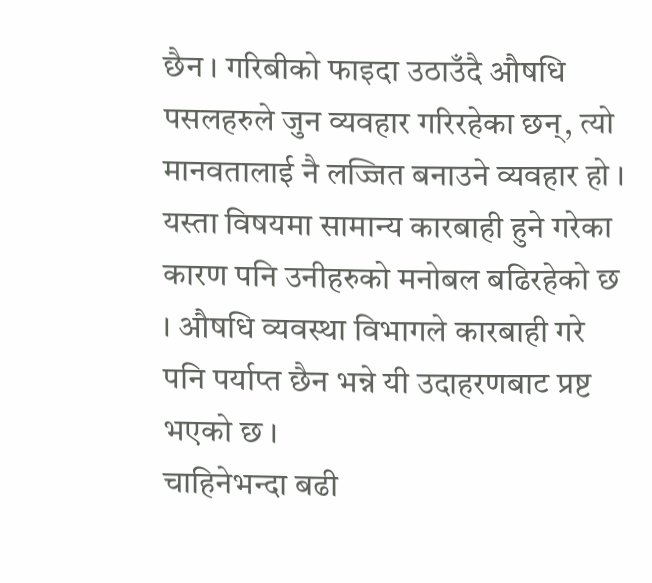छैन । गरिबीको फाइदा उठाउँदै औषधि पसलहरुले जुन व्यवहार गरिरहेका छन्, त्यो मानवतालाई नै लज्जित बनाउने व्यवहार हो । यस्ता विषयमा सामान्य कारबाही हुने गरेका कारण पनि उनीहरुको मनोबल बढिरहेको छ । औषधि व्यवस्था विभागले कारबाही गरे पनि पर्याप्त छैन भन्ने यी उदाहरणबाट प्रष्ट भएको छ ।
चाहिनेभन्दा बढी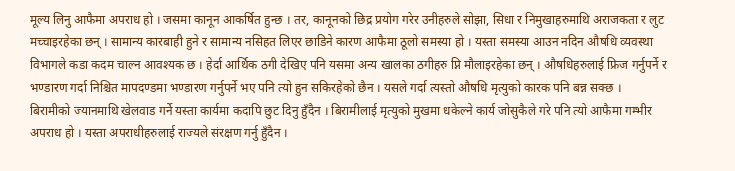मूल्य लिनु आफैमा अपराध हो । जसमा कानून आकर्षित हुन्छ । तर, कानूनको छिद्र प्रयोग गरेर उनीहरुले सोझा, सिधा र निमुखाहरुमाथि अराजकता र लुट मच्चाइरहेका छन् । सामान्य कारबाही हुने र सामान्य नसिहत लिएर छाडिने कारण आफैमा ठूलो समस्या हो । यस्ता समस्या आउन नदिन औषधि व्यवस्था विभागले कडा कदम चाल्न आवश्यक छ । हेर्दा आर्थिक ठगी देखिए पनि यसमा अन्य खालका ठगीहरु प्नि मौलाइरहेका छन् । औषधिहरुलाई फ्रिज गर्नुपर्ने र भण्डारण गर्दा निश्चित मापदण्डमा भण्डारण गर्नुपर्ने भए पनि त्यो हुन सकिरहेको छैन । यसले गर्दा त्यस्तो औषधि मृत्युको कारक पनि बन्न सक्छ ।
बिरामीको ज्यानमाथि खेलवाड गर्ने यस्ता कार्यमा कदापि छुट दिनु हुँदैन । बिरामीलाई मृत्युको मुखमा धकेल्ने कार्य जोसुकैले गरे पनि त्यो आफैमा गम्भीर अपराध हो । यस्ता अपराधीहरुलाई राज्यले संरक्षण गर्नु हुँदैन ।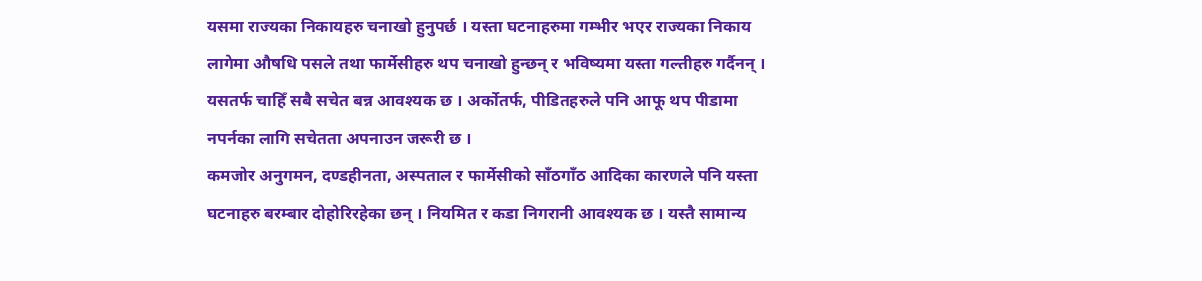यसमा राज्यका निकायहरु चनाखो हुनुपर्छ । यस्ता घटनाहरुमा गम्भीर भएर राज्यका निकाय लागेमा औषधि पसले तथा फार्मेसीहरु थप चनाखो हुन्छन् र भविष्यमा यस्ता गल्तीहरु गर्दैनन् । यसतर्फ चाहिँ सबै सचेत बन्न आवश्यक छ । अर्कोतर्फ, पीडितहरुले पनि आफू थप पीडामा नपर्नका लागि सचेतता अपनाउन जरूरी छ ।
कमजोर अनुगमन, दण्डहीनता, अस्पताल र फार्मेसीको साँठगाँठ आदिका कारणले पनि यस्ता घटनाहरु बरम्बार दोहोरिरहेका छन् । नियमित र कडा निगरानी आवश्यक छ । यस्तै सामान्य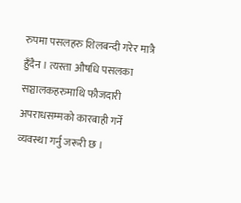रुपमा पसलहरु शिलबन्दी गरेर मात्रै हुँदैन । त्यस्ता औषधि पसलका सञ्चालकहरुमाथि फौजदारी अपराधसम्मको कारबाही गर्ने व्यवस्था गर्नु जरूरी छ ।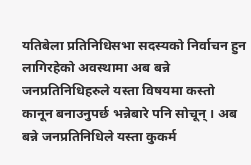यतिबेला प्रतिनिधिसभा सदस्यको निर्वाचन हुन लागिरहेको अवस्थामा अब बन्ने जनप्रतिनिधिहरुले यस्ता विषयमा कस्तो कानून बनाउनुपर्छ भन्नेबारे पनि सोचून् । अब बन्ने जनप्रतिनिधिले यस्ता कुकर्म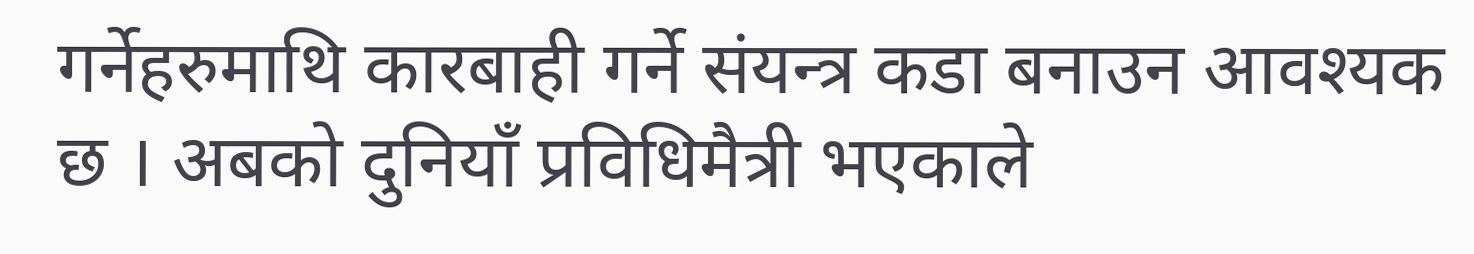गर्नेहरुमाथि कारबाही गर्ने संयन्त्र कडा बनाउन आवश्यक छ । अबको दुनियाँ प्रविधिमैत्री भएकाले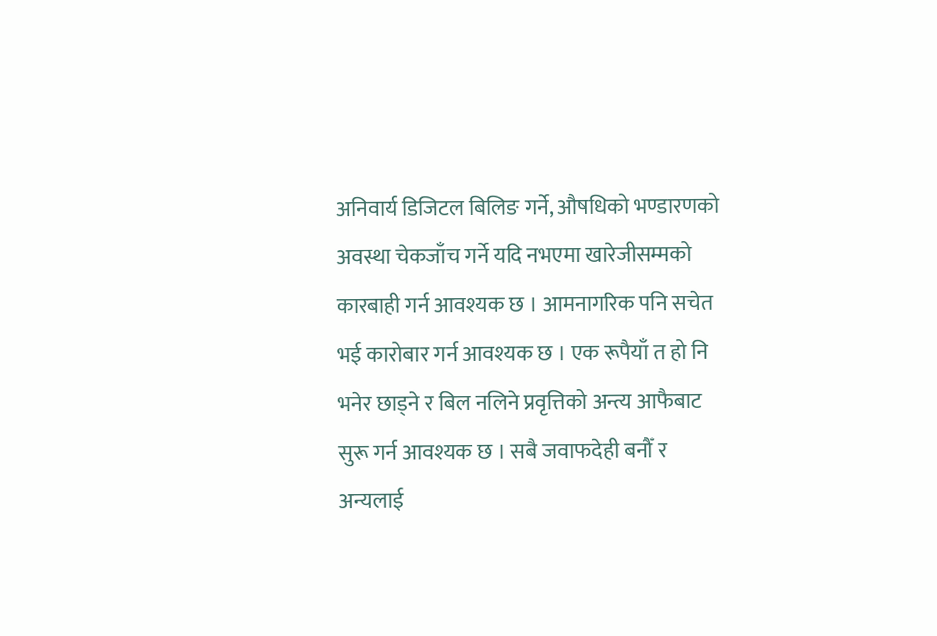अनिवार्य डिजिटल बिलिङ गर्ने, औषधिको भण्डारणको अवस्था चेकजाँच गर्ने यदि नभएमा खारेजीसम्मको कारबाही गर्न आवश्यक छ । आमनागरिक पनि सचेत भई कारोबार गर्न आवश्यक छ । एक रूपैयाँ त हो नि भनेर छाड्ने र बिल नलिने प्रवृत्तिको अन्त्य आफैबाट सुरू गर्न आवश्यक छ । सबै जवाफदेही बनौँ र अन्यलाई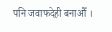पनि जवाफदेही बनाऔँ ।